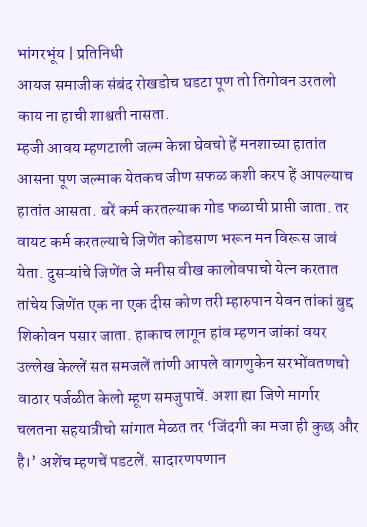भांगरभूंय | प्रतिनिधी
आयज समाजीक संबंद रोखडोच घडटा पूण तो तिगोवन उरतलो काय ना हाची शाश्वती नासता.
म्हजी आवय म्हणटाली जल्म केन्ना घेवचो हें मनशाच्या हातांत आसना पूण जल्माक येतकच जीण सफळ कशी करप हें आपल्याच हातांत आसता. बरें कर्म करतल्याक गोड फळाची प्राप्ती जाता. तर वायट कर्म करतल्याचे जिणेंत कोडसाण भरून मन विरूस जावं येता. दुसऱ्यांचे जिणेंत जे मनीस वीख कालोवपाचो येत्न करतात तांचेय जिणेंत एक ना एक दीस कोण तरी म्हारुपान येवन तांकां बुद्द शिकोवन पसार जाता. हाकाच लागून हांव म्हणन जांकां वयर उल्लेख केल्लें सत समजलें तांणी आपले वागणुकेन सरभोंवतणचो वाठार पर्जळीत केलो म्हूण समजुपाचें. अशा ह्या जिणे मार्गार चलतना सहयात्रीचो सांगात मेळत तर ‘जिंदगी का मजा ही कुछ और है।’ अशेंच म्हणचें पडटलें. सादारणपणान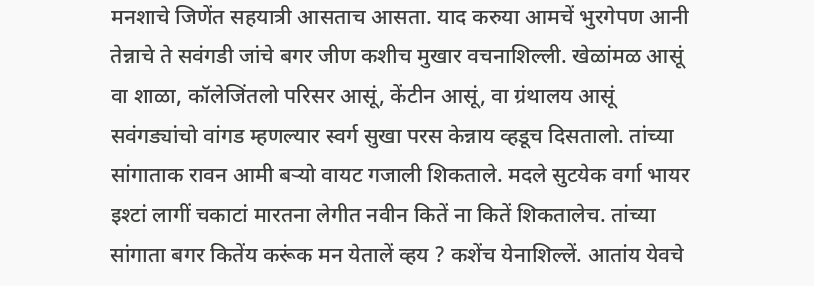मनशाचे जिणेंत सहयात्री आसताच आसता. याद करुया आमचें भुरगेपण आनी तेन्नाचे ते सवंगडी जांचे बगर जीण कशीच मुखार वचनाशिल्ली. खेळांमळ आसूं वा शाळा, कॉलेजिंतलो परिसर आसूं, केंटीन आसूं, वा ग्रंथालय आसूं सवंगड्यांचो वांगड म्हणल्यार स्वर्ग सुखा परस केन्नाय व्हडूच दिसतालो. तांच्या सांगाताक रावन आमी बऱ्यो वायट गजाली शिकताले. मदले सुटयेक वर्गा भायर इश्टां लागीं चकाटां मारतना लेगीत नवीन कितें ना कितें शिकतालेच. तांच्या सांगाता बगर कितेंय करूंक मन येतालें व्हय ? कशेंच येनाशिल्लें. आतांय येवचे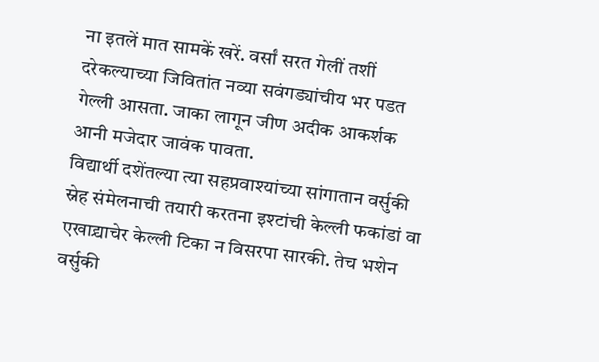ना इतलें मात सामकें खरें. वर्सां सरत गेलीं तशीं दरेकल्याच्या जिवितांत नव्या सवंगड्यांचीय भर पडत गेल्ली आसता. जाका लागून जीण अदीक आकर्शक आनी मजेदार जावंक पावता.
विद्यार्थी दशेंतल्या त्या सहप्रवाश्यांच्या सांगातान वर्सुकी स्नेह संमेलनाची तयारी करतना इश्टांची केल्ली फकांडां वा एखाद्र्याचेर केल्ली टिका न विसरपा सारकी. तेच भशेन वर्सुकी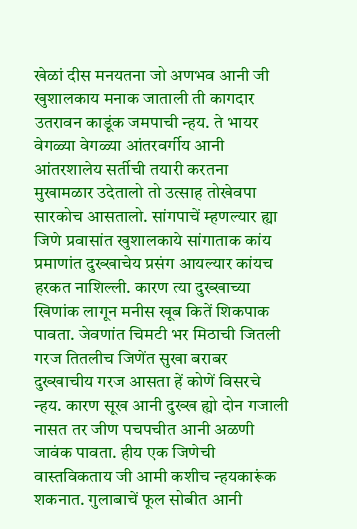खेळां दीस मनयतना जो अणभव आनी जी खुशालकाय मनाक जाताली ती कागदार उतरावन काडूंक जमपाची न्हय. ते भायर वेगळ्या वेगळ्या आंतरवर्गीय आनी आंतरशालेय सर्तीची तयारी करतना मुखामळार उदेतालो तो उत्साह तोखेवपा सारकोच आसतालो. सांगपाचें म्हणल्यार ह्या जिणे प्रवासांत खुशालकाये सांगाताक कांय प्रमाणांत दुख्खाचेय प्रसंग आयल्यार कांयच हरकत नाशिल्ली. कारण त्या दुख्खाच्या खिणांक लागून मनीस खूब कितें शिकपाक पावता. जेवणांत चिमटी भर मिठाची जितली गरज तितलीच जिणेंत सुखा बराबर दुख्खाचीय गरज आसता हें कोणें विसरचे न्हय. कारण सूख आनी दुख्ख ह्यो दोन गजाली नासत तर जीण पचपचीत आनी अळणी जावंक पावता. हीय एक जिणेची वास्तविकताय जी आमी कशीच न्हयकारूंक शकनात. गुलाबाचें फूल सोबीत आनी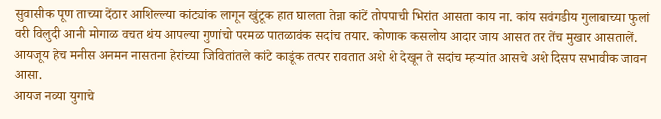सुवासीक पूण ताच्या देंठार आशिल्ल्या कांट्यांक लागून खुंटूक हात घालता तेन्ना कांटें तोपपाची भिरांत आसता काय ना. कांय सवंगडीय गुलाबाच्या फुलां वरी विलुदी आनी मोगाळ वचत थंय आपल्या गुणांचो परमळ पातळावंक सदांच तयार. कोणाक कसलोय आदार जाय आसत तर तेंच मुखार आसतालें. आयजूय हेच मनीस अनमन नासतना हेरांच्या जिवितांतले कांटे काडूंक तत्पर रावतात अशे शे देखून ते सदांच म्हऱ्यांत आसचे अशे दिसप सभावीक जावन आसा.
आयज नव्या युगाचे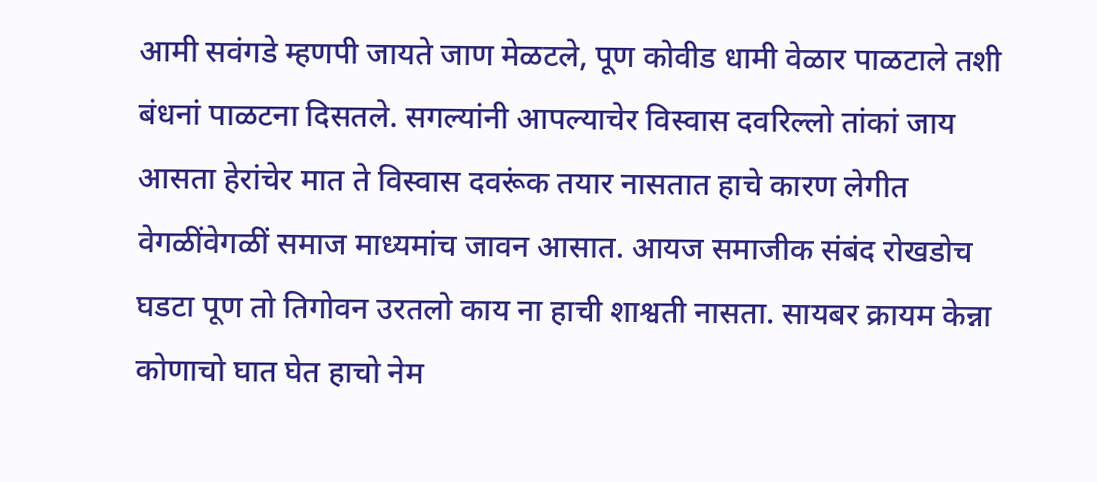आमी सवंगडे म्हणपी जायते जाण मेळटले, पूण कोवीड धामी वेळार पाळटाले तशी बंधनां पाळटना दिसतले. सगल्यांनी आपल्याचेर विस्वास दवरिल्लो तांकां जाय आसता हेरांचेर मात ते विस्वास दवरूंक तयार नासतात हाचे कारण लेगीत वेगळींवेगळीं समाज माध्यमांच जावन आसात. आयज समाजीक संबंद रोखडोच घडटा पूण तो तिगोवन उरतलो काय ना हाची शाश्वती नासता. सायबर क्रायम केन्ना कोणाचो घात घेत हाचो नेम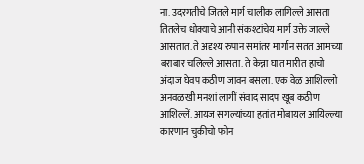ना. उदरगतीचे जितले मार्ग चालीक लागिल्ले आसता तितलेच धोक्याचे आनी संकश्टांचेय मार्ग उक्ते जाल्ले आसतात. ते अदृश्य रुपान समांतर मार्गान सतत आमच्या बराबार चलिल्ले आसता. ते केन्ना घात मारीत हाचो अंदाज घेवप कठीण जावन बसला. एक वेळ आशिल्लो अनवळखी मनशां लागीं संवाद सादप खूब कठीण आशिल्लें. आयज सगल्यांच्या हतांत मोबायल आयिल्ल्या कारणान चुकीचो फोन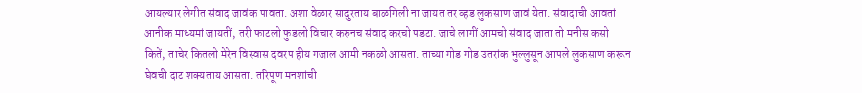आयल्यार लेगीत संवाद जावंक पावता. अशा वेळार सादुरताय बाळगिली ना जायत तर व्हड लुकसाण जावं येता. संवादाची आवतां आनीक माध्यमां जायतीं, तरी फाटलो फुडलो विचार करुनच संवाद करचो पडटा. जाचे लागीं आमचो संवाद जाता तो मनीस कसो कितें, ताचेर कितलो मेरेन विस्वास दवरप हीय गजाल आमी नकळो आसता. ताच्या गोड गोड उतरांक भुल्लुसून आपले लुकसाण करून घेवची दाट शक्यताय आसता. तरिपूण मनशांची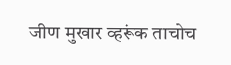जीण मुखार व्हरूंक ताचोच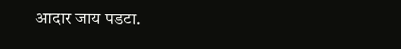आदार जाय पडटा.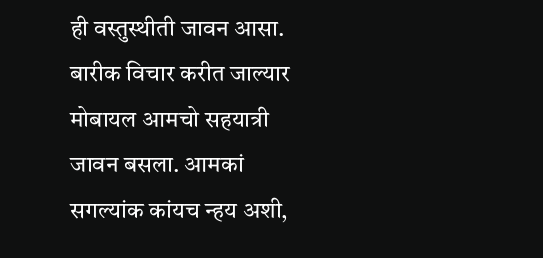ही वस्तुस्थीती जावन आसा. बारीक विचार करीत जाल्यार मोबायल आमचो सहयात्री जावन बसला. आमकां सगल्यांक कांयच न्हय अशी,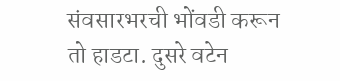संवसारभरची भोंवडी करून तो हाडटा. दुसरे वटेन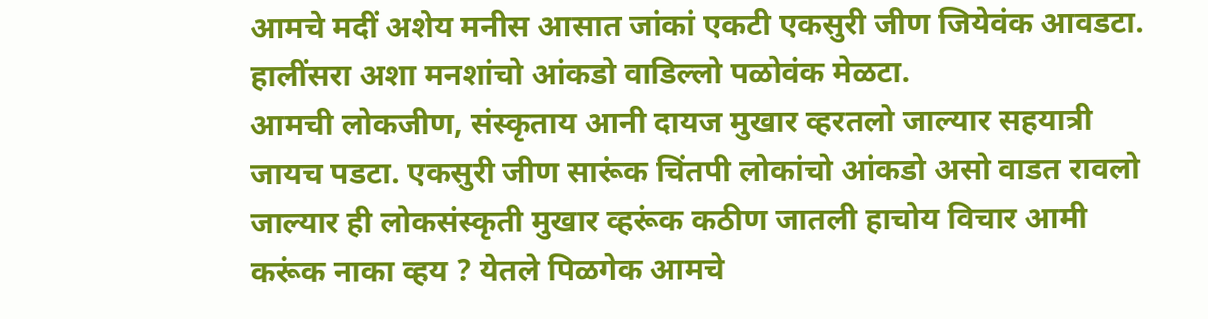आमचे मदीं अशेय मनीस आसात जांकां एकटी एकसुरी जीण जियेवंक आवडटा. हालींसरा अशा मनशांचो आंकडो वाडिल्लो पळोवंक मेळटा.
आमची लोकजीण, संस्कृताय आनी दायज मुखार व्हरतलो जाल्यार सहयात्री जायच पडटा. एकसुरी जीण सारूंक चिंतपी लोकांचो आंकडो असो वाडत रावलो जाल्यार ही लोकसंस्कृती मुखार व्हरूंक कठीण जातली हाचोय विचार आमी करूंक नाका व्हय ? येतले पिळगेक आमचे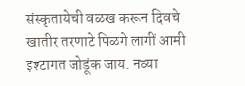संस्कृतायेची वळख करून दिवचे खातीर तरणाटे पिळगे लागीं आमी इश्टागत जोडूंक जाय. नव्या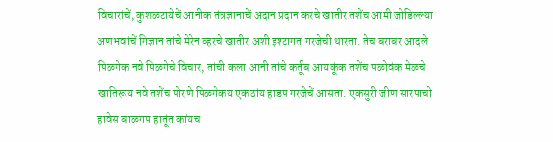विचारांचें, कुशळटायेचें आनीक तंत्रज्ञानाचें अदान प्रदान करचे खातीर तशेंच आमी जोडिल्ल्या अणभवांचें गिज्ञान तांचे मेरेन व्हरचे खातीर अशी इश्टागत गरजेची थारता. तेच बराबर आदले पिळगेक नवे पिळगेचे विचार, तांची कला आनी तांचे कर्तूब आयकूंक तशेंच पळोवंक मेळचे खातिरूय नवे तशेंच पोरणे पिळगेकय एकठांय हाडप गरजेचें आसता. एकसुरी जीण सारपाचो हावेस बाळगप हातूंत कांयच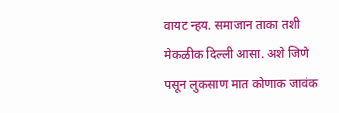वायट न्हय. समाजान ताका तशी मेकळीक दिल्ली आसा. अशे जिणे पसून लुकसाण मात कोणाक जावंक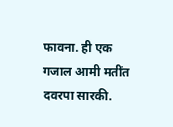फावना. ही एक गजाल आमी मतींत दवरपा सारकी.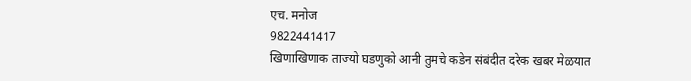एच. मनोज
9822441417
खिणाखिणाक ताज्यो घडणुको आनी तुमचे कडेन संबंदीत दरेक खबर मेळयात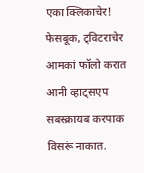एका क्लिकाचेर! फेसबूक, ट्विटराचेर आमकां फॉलो करात आनी व्हाट्सएप सबस्क्रायब करपाक विसरूं नाकात.